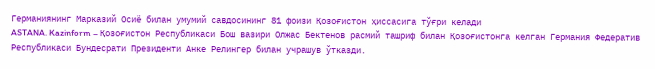Германиянинг Марказий Осиё билан умумий савдосининг 81 фоизи Қозоғистон ҳиссасига тўғри келади
ASTANA. Kazinform – Қозоғистон Республикаси Бош вазири Олжас Бектенов расмий ташриф билан Қозоғистонга келган Германия Федератив Республикаси Бундесрати Президенти Анке Релингер билан учрашув ўтказди.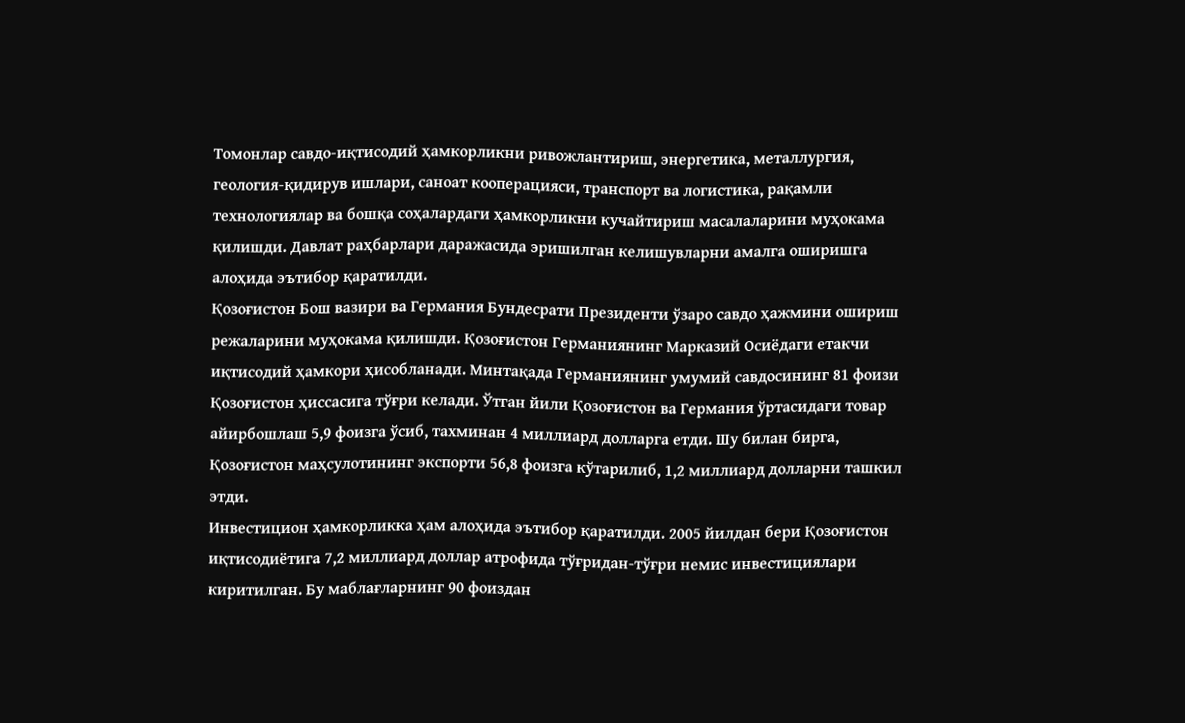Томонлар савдо-иқтисодий ҳамкорликни ривожлантириш, энергетика, металлургия, геология-қидирув ишлари, саноат кооперацияси, транспорт ва логистика, рақамли технологиялар ва бошқа соҳалардаги ҳамкорликни кучайтириш масалаларини муҳокама қилишди. Давлат раҳбарлари даражасида эришилган келишувларни амалга оширишга алоҳида эътибор қаратилди.
Қозоғистон Бош вазири ва Германия Бундесрати Президенти ўзаро савдо ҳажмини ошириш режаларини муҳокама қилишди. Қозоғистон Германиянинг Марказий Осиёдаги етакчи иқтисодий ҳамкори ҳисобланади. Минтақада Германиянинг умумий савдосининг 81 фоизи Қозоғистон ҳиссасига тўғри келади. Ўтган йили Қозоғистон ва Германия ўртасидаги товар айирбошлаш 5,9 фоизга ўсиб, тахминан 4 миллиард долларга етди. Шу билан бирга, Қозоғистон маҳсулотининг экспорти 56,8 фоизга кўтарилиб, 1,2 миллиард долларни ташкил этди.
Инвестицион ҳамкорликка ҳам алоҳида эътибор қаратилди. 2005 йилдан бери Қозоғистон иқтисодиётига 7,2 миллиард доллар атрофида тўғридан-тўғри немис инвестициялари киритилган. Бу маблағларнинг 90 фоиздан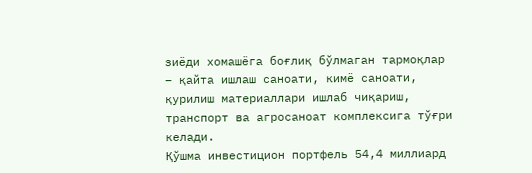зиёди хомашёга боғлиқ бўлмаган тармоқлар – қайта ишлаш саноати, кимё саноати, қурилиш материаллари ишлаб чиқариш, транспорт ва агросаноат комплексига тўғри келади.
Қўшма инвестицион портфель 54,4 миллиард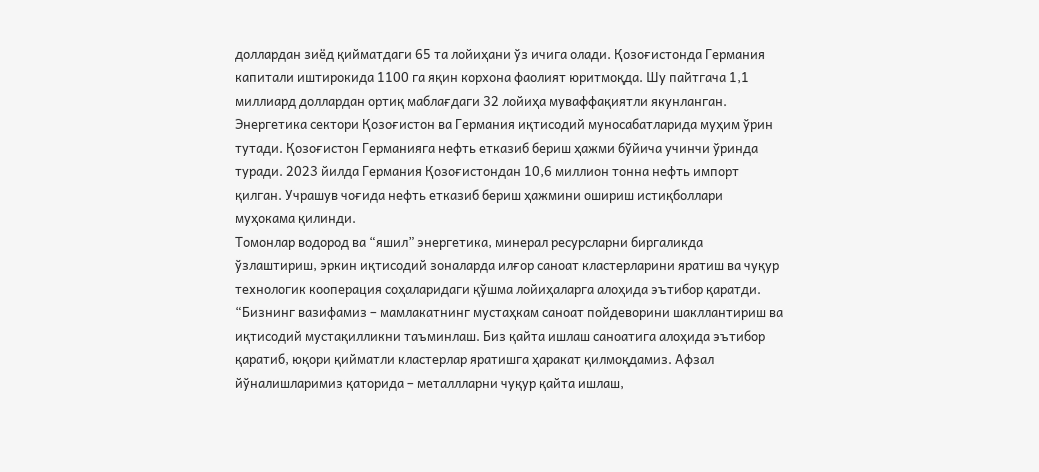доллардан зиёд қийматдаги 65 та лойиҳани ўз ичига олади. Қозоғистонда Германия капитали иштирокида 1100 га яқин корхона фаолият юритмоқда. Шу пайтгача 1,1 миллиард доллардан ортиқ маблағдаги 32 лойиҳа муваффақиятли якунланган.
Энергетика сектори Қозоғистон ва Германия иқтисодий муносабатларида муҳим ўрин тутади. Қозоғистон Германияга нефть етказиб бериш ҳажми бўйича учинчи ўринда туради. 2023 йилда Германия Қозоғистондан 10,6 миллион тонна нефть импорт қилган. Учрашув чоғида нефть етказиб бериш ҳажмини ошириш истиқболлари муҳокама қилинди.
Томонлар водород ва “яшил” энергетика, минерал ресурсларни биргаликда ўзлаштириш, эркин иқтисодий зоналарда илғор саноат кластерларини яратиш ва чуқур технологик кооперация соҳаларидаги қўшма лойиҳаларга алоҳида эътибор қаратди.
“Бизнинг вазифамиз – мамлакатнинг мустаҳкам саноат пойдеворини шакллантириш ва иқтисодий мустақилликни таъминлаш. Биз қайта ишлаш саноатига алоҳида эътибор қаратиб, юқори қийматли кластерлар яратишга ҳаракат қилмоқдамиз. Афзал йўналишларимиз қаторида – металлларни чуқур қайта ишлаш,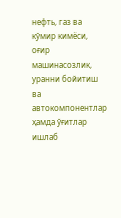нефть, газ ва кўмир кимёси, оғир машинасозлик, уранни бойитиш ва автокомпонентлар ҳамда ўғитлар ишлаб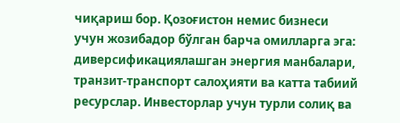чиқариш бор. Қозоғистон немис бизнеси учун жозибадор бўлган барча омилларга эга: диверсификациялашган энергия манбалари, транзит-транспорт салоҳияти ва катта табиий ресурслар. Инвесторлар учун турли солиқ ва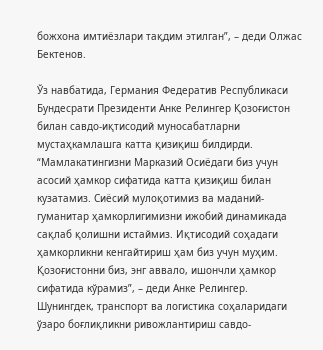божхона имтиёзлари тақдим этилган”, – деди Олжас Бектенов.

Ўз навбатида, Германия Федератив Республикаси Бундесрати Президенти Анке Релингер Қозоғистон билан савдо-иқтисодий муносабатларни мустаҳкамлашга катта қизиқиш билдирди.
“Мамлакатингизни Марказий Осиёдаги биз учун асосий ҳамкор сифатида катта қизиқиш билан кузатамиз. Сиёсий мулоқотимиз ва маданий-гуманитар ҳамкорлигимизни ижобий динамикада сақлаб қолишни истаймиз. Иқтисодий соҳадаги ҳамкорликни кенгайтириш ҳам биз учун муҳим. Қозоғистонни биз, энг аввало, ишончли ҳамкор сифатида кўрамиз”, – деди Анке Релингер.
Шунингдек, транспорт ва логистика соҳаларидаги ўзаро боғлиқликни ривожлантириш савдо-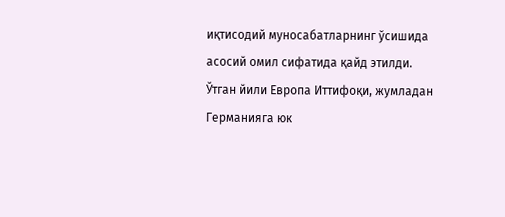иқтисодий муносабатларнинг ўсишида асосий омил сифатида қайд этилди. Ўтган йили Европа Иттифоқи, жумладан Германияга юк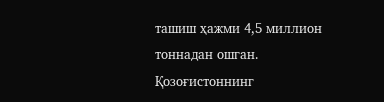ташиш ҳажми 4,5 миллион тоннадан ошган. Қозоғистоннинг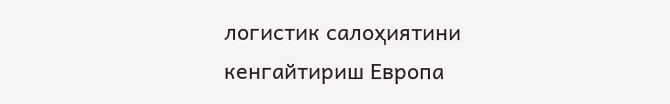логистик салоҳиятини кенгайтириш Европа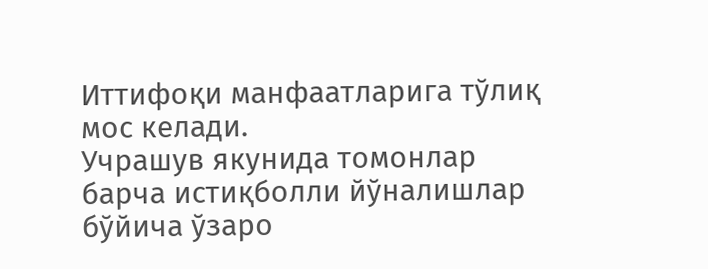Иттифоқи манфаатларига тўлиқ мос келади.
Учрашув якунида томонлар барча истиқболли йўналишлар бўйича ўзаро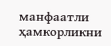манфаатли ҳамкорликни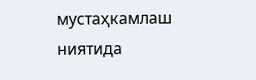мустаҳкамлаш ниятида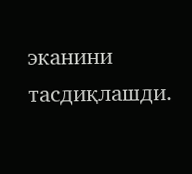эканини тасдиқлашди.